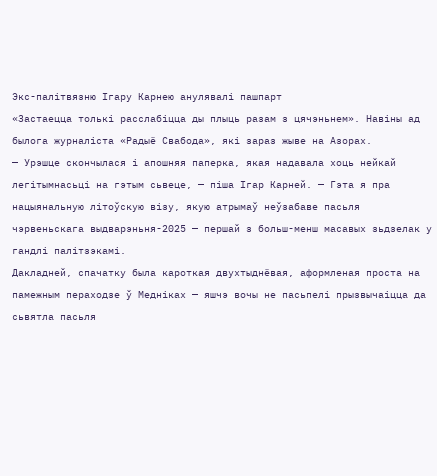Экс-палітвязню Ігару Карнею анулявалі пашпарт
«Застаецца толькі расслабіцца ды плыць разам з цячэньнем». Навіны ад былога журналіста «Радыё Свабода», які зараз жыве на Азорах.
— Урэшце скончылася і апошняя паперка, якая надавала хоць нейкай легітымнасьці на гэтым сьвеце, — піша Ігар Карней. — Гэта я пра нацыянальную літоўскую візу, якую атрымаў неўзабаве пасьля чэрвеньскага выдварэньня-2025 — першай з больш-менш масавых зьдзелак у гандлі палітзэкамі.
Дакладней, спачатку была кароткая двухтыднёвая, аформленая проста на памежным пераходзе ў Медніках — яшчэ вочы не пасьпелі прызвычаіцца да сьвятла пасьля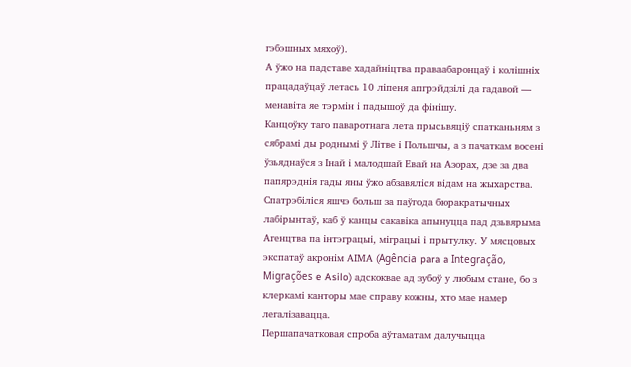гэбэшных мяхоў).
А ўжо на падставе хадайніцтва праваабаронцаў і колішніх працадаўцаў летась 10 ліпеня апгрэйдзілі да гадавой — менавіта яе тэрмін і падышоў да фінішу.
Канцоўку таго паваротнага лета прысьвяціў спатканьням з сябрамі ды роднымі ў Літве і Польшчы, а з пачаткам восені ўзьяднаўся з Інай і малодшай Евай на Азорах, дзе за два папярэднія гады яны ўжо абзавяліся відам на жыхарства.
Спатрэбіліся яшчэ больш за паўгода бюракратычных лабірынтаў, каб ў канцы сакавіка апынуцца пад дзьвярыма Агенцтва па інтэграцыі, міграцыі і прытулку. У мясцовых экспатаў акронім АІМА (Agência para a Integração, Migrações e Asilo) адскоквае ад зубоў у любым стане, бо з клеркамі канторы мае справу кожны, хто мае намер легалізавацца.
Першапачатковая спроба аўтаматам далучыцца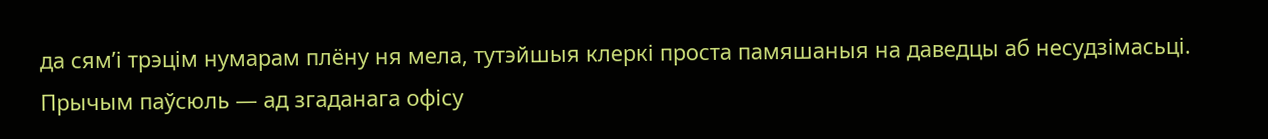да сям’і трэцім нумарам плёну ня мела, тутэйшыя клеркі проста памяшаныя на даведцы аб несудзімасьці. Прычым паўсюль — ад згаданага офісу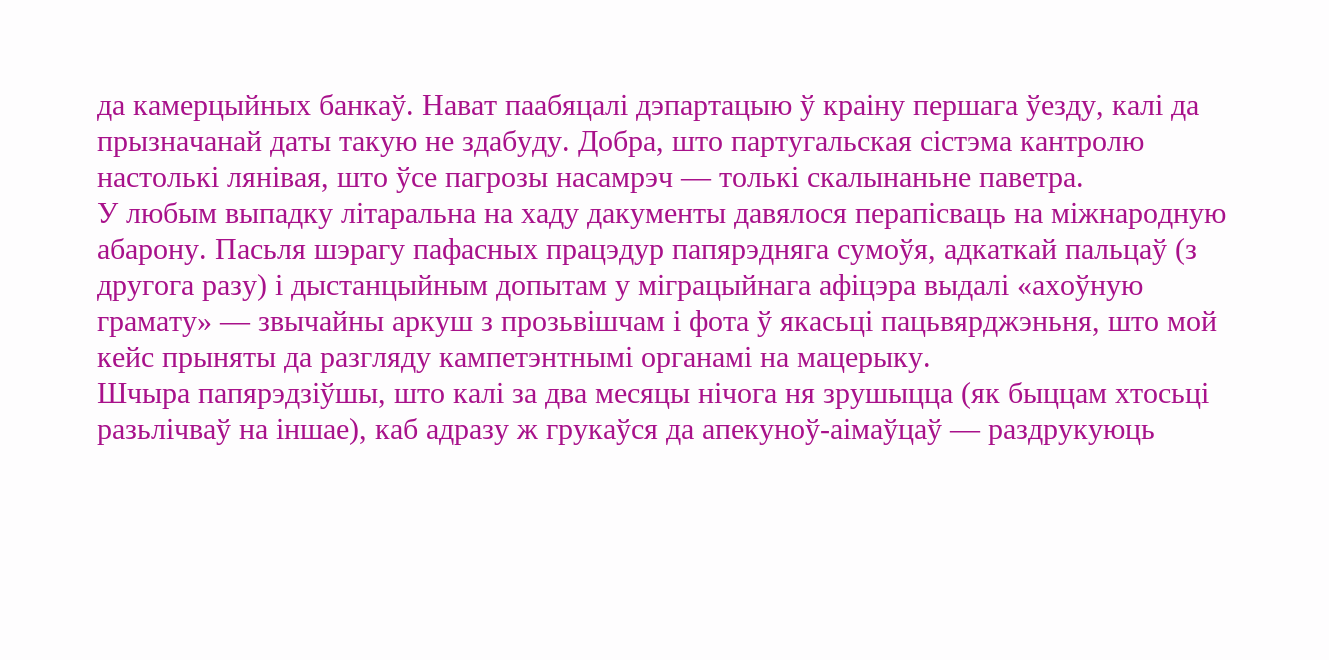да камерцыйных банкаў. Нават паабяцалі дэпартацыю ў краіну першага ўезду, калі да прызначанай даты такую не здабуду. Добра, што партугальская сістэма кантролю настолькі лянівая, што ўсе пагрозы насамрэч — толькі скалынаньне паветра.
У любым выпадку літаральна на хаду дакументы давялося перапісваць на міжнародную абарону. Пасьля шэрагу пафасных працэдур папярэдняга сумоўя, адкаткай пальцаў (з другога разу) і дыстанцыйным допытам у міграцыйнага афіцэра выдалі «ахоўную грамату» — звычайны аркуш з прозьвішчам і фота ў якасьці пацьвярджэньня, што мой кейс прыняты да разгляду кампетэнтнымі органамі на мацерыку.
Шчыра папярэдзіўшы, што калі за два месяцы нічога ня зрушыцца (як быццам хтосьці разьлічваў на іншае), каб адразу ж грукаўся да апекуноў-аімаўцаў — раздрукуюць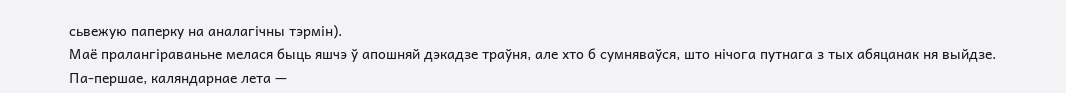сьвежую паперку на аналагічны тэрмін).
Маё пралангіраваньне мелася быць яшчэ ў апошняй дэкадзе траўня, але хто б сумняваўся, што нічога путнага з тых абяцанак ня выйдзе.
Па-першае, каляндарнае лета —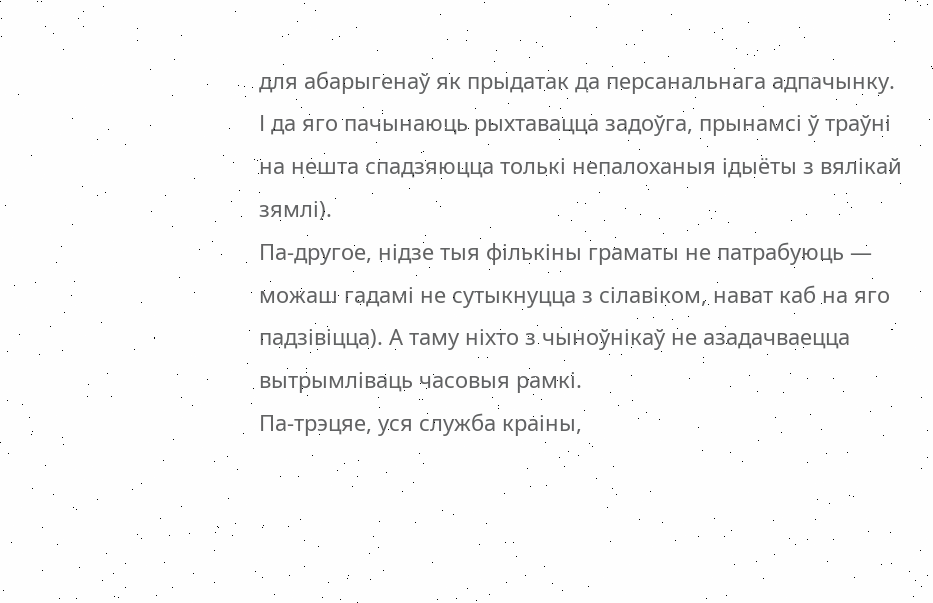для абарыгенаў як прыдатак да персанальнага адпачынку. І да яго пачынаюць рыхтавацца задоўга, прынамсі ў траўні на нешта спадзяюцца толькі непалоханыя ідыёты з вялікай зямлі).
Па-другое, нідзе тыя фількіны граматы не патрабуюць — можаш гадамі не сутыкнуцца з сілавіком, нават каб на яго падзівіцца). А таму ніхто з чыноўнікаў не азадачваецца вытрымліваць часовыя рамкі.
Па-трэцяе, уся служба краіны,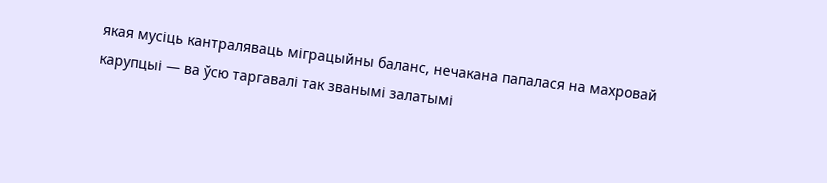якая мусіць кантраляваць міграцыйны баланс, нечакана папалася на махровай карупцыі — ва ўсю таргавалі так званымі залатымі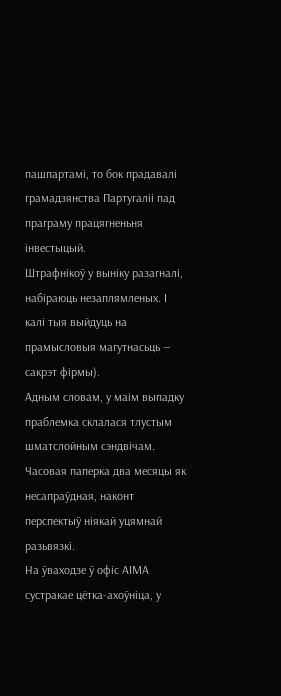пашпартамі, то бок прадавалі грамадзянства Партугаліі пад праграму працягненьня інвестыцый.
Штрафнікоў у выніку разагналі, набіраюць незаплямленых. І калі тыя выйдуць на прамысловыя магутнасьць — сакрэт фірмы).
Адным словам, у маім выпадку праблемка склалася тлустым шматслойным сэндвічам. Часовая паперка два месяцы як несапраўдная, наконт перспектыў ніякай уцямнай разьвязкі.
На ўваходзе ў офіс АІМА сустракае цётка-ахоўніца, у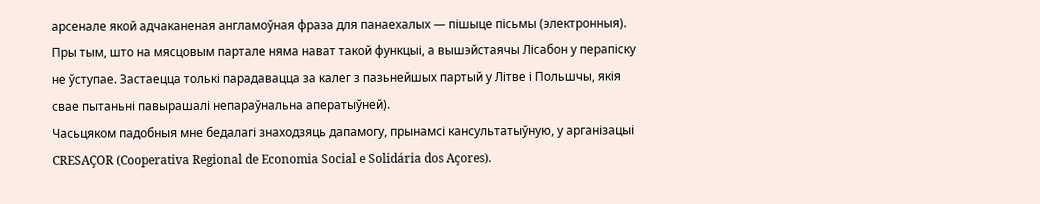арсенале якой адчаканеная англамоўная фраза для панаехалых — пішыце пісьмы (электронныя).
Пры тым, што на мясцовым партале няма нават такой функцыі, а вышэйстаячы Лісабон у перапіску не ўступае. Застаецца толькі парадавацца за калег з пазьнейшых партый у Літве і Польшчы, якія свае пытаньні павырашалі непараўнальна аператыўней).
Часьцяком падобныя мне бедалагі знаходзяць дапамогу, прынамсі кансультатыўную, у арганізацыі CRESAÇOR (Cooperativa Regional de Economia Social e Solidária dos Açores).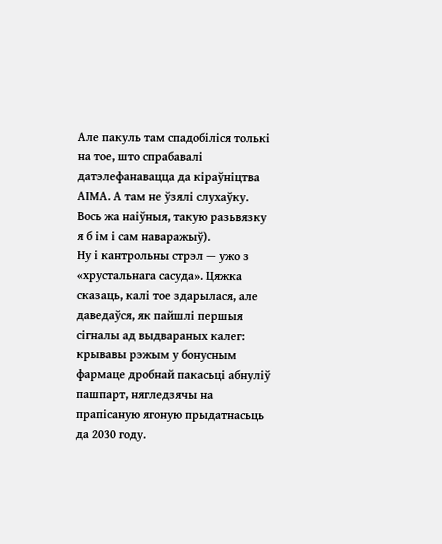Але пакуль там спадобіліся толькі на тое, што спрабавалі датэлефанавацца да кіраўніцтва АІМА. А там не ўзялі слухаўку. Вось жа наіўныя, такую разьвязку я б ім і сам наваражыў).
Ну і кантрольны стрэл — ужо з «хрустальнага сасуда». Цяжка сказаць, калі тое здарылася, але даведаўся, як пайшлі першыя сігналы ад выдвараных калег: крывавы рэжым у бонусным фармаце дробнай пакасьці абнуліў пашпарт, нягледзячы на прапісаную ягоную прыдатнасьць да 2030 году.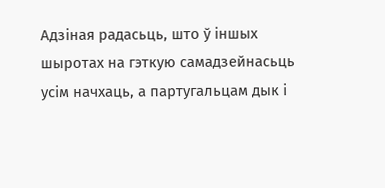Адзіная радасьць, што ў іншых шыротах на гэткую самадзейнасьць усім начхаць, а партугальцам дык і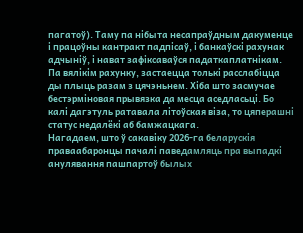пагатоў). Таму па нібыта несапраўдным дакуменце і працоўны кантракт падпісаў, і банкаўскі рахунак адчыніў, і нават зафіксаваўся падаткаплатнікам.
Па вялікім рахунку, застаецца толькі расслабіцца ды плыць разам з цячэньнем. Хіба што засмучае бестэрміновая прывязка да месца аседласьці. Бо калі дагэтуль ратавала літоўская віза, то цяперашні статус недалёкі аб бамжацкага.
Нагадаем, што ў сакавіку 2026-га беларускія праваабаронцы пачалі паведамляць пра выпадкі анулявання пашпартоў былых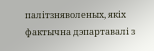палітзняволеных, якіх фактычна дэпартавалі з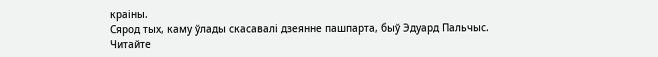краіны.
Сярод тых, каму ўлады скасавалі дзеянне пашпарта, быў Эдуард Пальчыс.
Читайте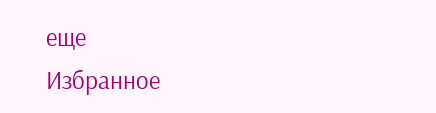еще
Избранное